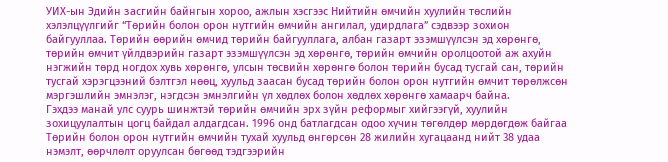УИХ-ын Эдийн засгийн байнгын хороо, ажлын хэсгээс Нийтийн өмчийн хуулийн төслийн хэлэлцүүлгийг “Төрийн болон орон нутгийн өмчийн ангилал, удирдлага” сэдвээр зохион байгууллаа. Төрийн өөрийн өмчид төрийн байгууллага, албан газарт эзэмшүүлсэн эд хөрөнгө, төрийн өмчит үйлдвэрийн газарт эзэмшүүлсэн эд хөрөнгө, төрийн өмчийн оролцоотой аж ахуйн нэгжийн төрд ногдох хувь хөрөнгө, улсын төсвийн хөрөнгө болон төрийн бусад тусгай сан, төрийн тусгай хэрэгцээний бэлтгэл нөөц, хуульд заасан бусад төрийн болон орон нутгийн өмчит төрөлжсөн мэргэшлийн эмнэлэг, нэгдсэн эмнэлгийн үл хөдлөх болон хөдлөх хөрөнгө хамаарч байна.
Гэхдээ манай улс суурь шинжтэй төрийн өмчийн эрх зүйн реформыг хийгээгүй, хуулийн зохицуулалтын цогц байдал алдагдсан. 1996 онд батлагдсан одоо хүчин төгөлдөр мөрдөгдөж байгаа Төрийн болон орон нутгийн өмчийн тухай хуульд өнгөрсөн 28 жилийн хугацаанд нийт 38 удаа нэмэлт, өөрчлөлт оруулсан бөгөөд тэдгээрийн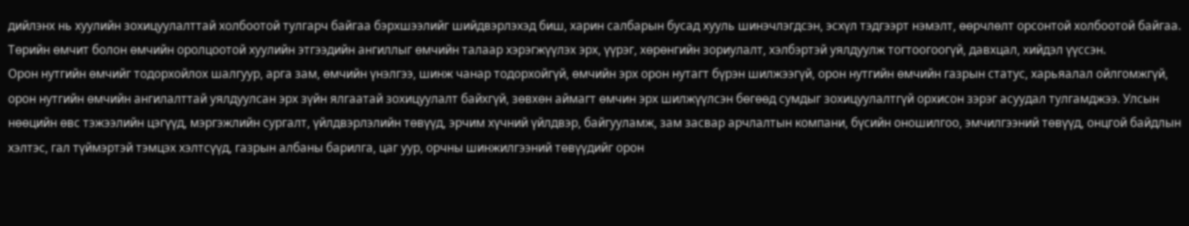дийлэнх нь хуулийн зохицуулалттай холбоотой тулгарч байгаа бэрхшээлийг шийдвэрлэхэд биш, харин салбарын бусад хууль шинэчлэгдсэн, эсхүл тэдгээрт нэмэлт, өөрчлөлт орсонтой холбоотой байгаа. Төрийн өмчит болон өмчийн оролцоотой хуулийн этгээдийн ангиллыг өмчийн талаар хэрэгжүүлэх эрх, үүрэг, хөрөнгийн зориулалт, хэлбэртэй уялдуулж тогтоогоогүй, давхцал, хийдэл үүссэн.
Орон нутгийн өмчийг тодорхойлох шалгуур, арга зам, өмчийн үнэлгээ, шинж чанар тодорхойгүй, өмчийн эрх орон нутагт бүрэн шилжээгүй, орон нутгийн өмчийн газрын статус, харьяалал ойлгомжгүй, орон нутгийн өмчийн ангилалттай уялдуулсан эрх зүйн ялгаатай зохицуулалт байхгүй, зөвхөн аймагт өмчин эрх шилжүүлсэн бөгөөд сумдыг зохицуулалтгүй орхисон зэрэг асуудал тулгамджээ. Улсын нөөцийн өвс тэжээлийн цэгүүд, мэргэжлийн сургалт, үйлдвэрлэлийн төвүүд, эрчим хүчний үйлдвэр, байгууламж, зам засвар арчлалтын компани, бүсийн оношилгоо, эмчилгээний төвүүд, онцгой байдлын хэлтэс, гал түймэртэй тэмцэх хэлтсүүд, газрын албаны барилга, цаг уур, орчны шинжилгээний төвүүдийг орон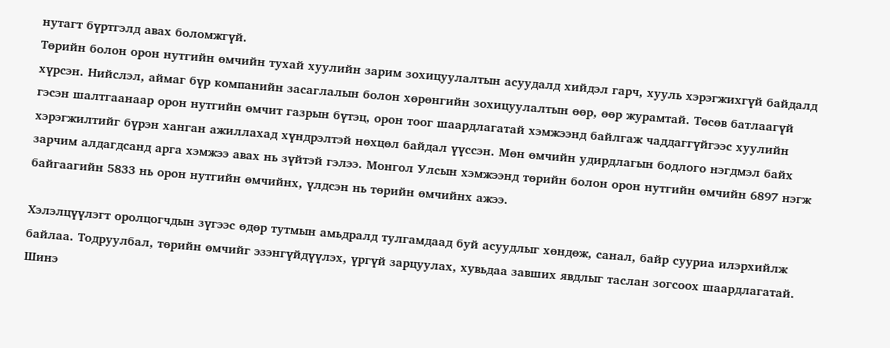нутагт бүртгэлд авах боломжгүй.
Төрийн болон орон нутгийн өмчийн тухай хуулийн зарим зохицуулалтын асуудалд хийдэл гарч, хууль хэрэгжихгүй байдалд хүрсэн. Нийслэл, аймаг бүр компанийн засаглалын болон хөрөнгийн зохицуулалтын өөр, өөр журамтай. Төсөв батлаагүй гэсэн шалтгаанаар орон нутгийн өмчит газрын бүтэц, орон тоог шаардлагатай хэмжээнд байлгаж чаддаггүйгээс хуулийн хэрэгжилтийг бүрэн ханган ажиллахад хүндрэлтэй нөхцөл байдал үүссэн. Мөн өмчийн удирдлагын бодлого нэгдмэл байх зарчим алдагдсанд арга хэмжээ авах нь зүйтэй гэлээ. Монгол Улсын хэмжээнд төрийн болон орон нутгийн өмчийн 6897 нэгж байгаагийн 5833 нь орон нутгийн өмчийнх, үлдсэн нь төрийн өмчийнх ажээ.

Хэлэлцүүлэгт оролцогчдын зүгээс өдөр тутмын амьдралд тулгамдаад буй асуудлыг хөндөж, санал, байр сууриа илэрхийлж байлаа. Тодруулбал, төрийн өмчийг эзэнгүйдүүлэх, үргүй зарцуулах, хувьдаа завших явдлыг таслан зогсоох шаардлагатай. Шинэ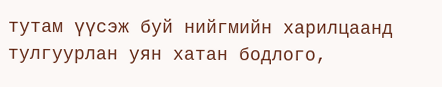тутам үүсэж буй нийгмийн харилцаанд тулгуурлан уян хатан бодлого,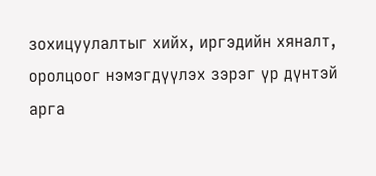зохицуулалтыг хийх, иргэдийн хяналт, оролцоог нэмэгдүүлэх зэрэг үр дүнтэй арга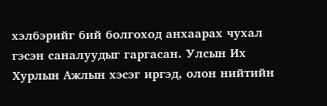хэлбэрийг бий болгоход анхаарах чухал гэсэн саналуудыг гаргасан. Улсын Их Хурлын Ажлын хэсэг иргэд, олон нийтийн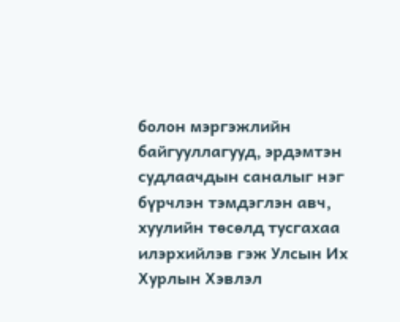болон мэргэжлийн байгууллагууд, эрдэмтэн судлаачдын саналыг нэг бүрчлэн тэмдэглэн авч, хуулийн төсөлд тусгахаа илэрхийлэв гэж Улсын Их Хурлын Хэвлэл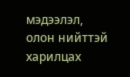мэдээлэл, олон нийттэй харилцах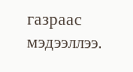газраас мэдээллээ.